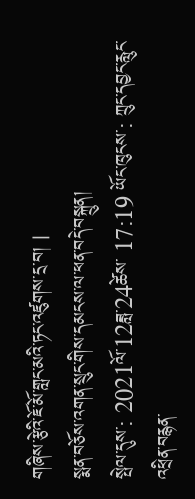གཞིས་རྩེའི་ཇོ་མོ་གླང་མའི་ཏང་འཛུགས་དྲ་བ། |
སྨན་བཅོས་འགན་སྲུང་གིས་དམངས་ལ་ཕན་བདེ་བསྐྲུན།
སྤེལ་དུས་: 2021ལོ་12ཟླ་24ཚེས་ 17:19 ཡོང་ཁུངས་: ཀྲུང་དབྱང་རླུང་འཕྲིན་བརྙན་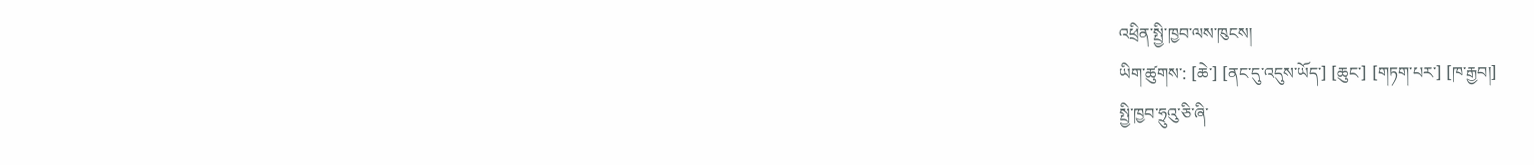འཕྲིན་སྤྱི་ཁྱབ་ལས་ཁུངས།
ཡིག་ཚུགས་: [ཆེ་] [ནང་དུ་འདུས་ཡོད་] [ཆུང་] [གཏག་པར་] [ཁ་རྒྱབ།]
སྤྱི་ཁྱབ་ཧྲུའུ་ཅི་ཞི་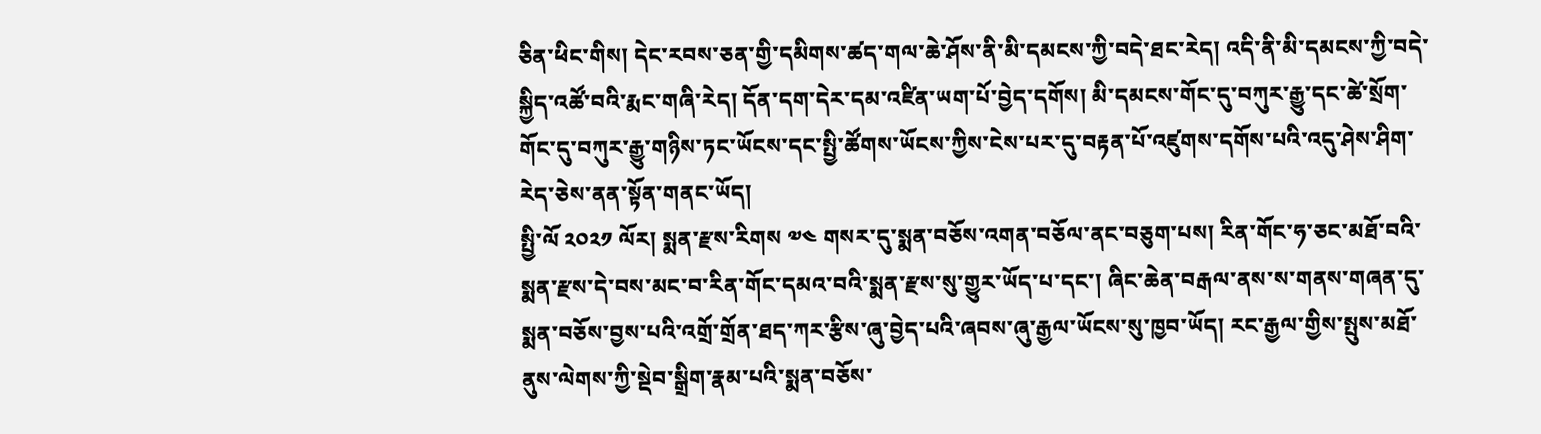ཅིན་ཕིང་གིས། དེང་རབས་ཅན་གྱི་དམིགས་ཚད་གལ་ཆེ་ཤོས་ནི་མི་དམངས་ཀྱི་བདེ་ཐང་རེད། འདི་ནི་མི་དམངས་ཀྱི་བདེ་སྐྱིད་འཚོ་བའི་རྨང་གཞི་རེད། དོན་དག་དེར་དམ་འཛིན་ཡག་པོ་བྱེད་དགོས། མི་དམངས་གོང་དུ་བཀུར་རྒྱུ་དང་ཚེ་སྲོག་གོང་དུ་བཀུར་རྒྱུ་གཉིས་ཏང་ཡོངས་དང་སྤྱི་ཚོགས་ཡོངས་ཀྱིས་ངེས་པར་དུ་བརྟན་པོ་འཛུགས་དགོས་པའི་འདུ་ཤེས་ཤིག་རེད་ཅེས་ནན་སྟོན་གནང་ཡོད།
སྤྱི་ལོ ༢༠༢༡ ལོར། སྨན་རྫས་རིགས ༧༤ གསར་དུ་སྨན་བཅོས་འགན་བཅོལ་ནང་བཅུག་པས། རིན་གོང་ཧ་ཅང་མཐོ་བའི་སྨན་རྫས་དེ་བས་མང་བ་རིན་གོང་དམའ་བའི་སྨན་རྫས་སུ་གྱུར་ཡོད་པ་དང་། ཞིང་ཆེན་བརྒལ་ནས་ས་གནས་གཞན་དུ་སྨན་བཅོས་བྱས་པའི་འགྲོ་གྲོན་ཐད་ཀར་རྩིས་ཞུ་བྱེད་པའི་ཞབས་ཞུ་རྒྱལ་ཡོངས་སུ་ཁྱབ་ཡོད། རང་རྒྱལ་གྱིས་སྤུས་མཐོ་ནུས་ལེགས་ཀྱི་སྡེབ་སྒྲིག་རྣམ་པའི་སྨན་བཅོས་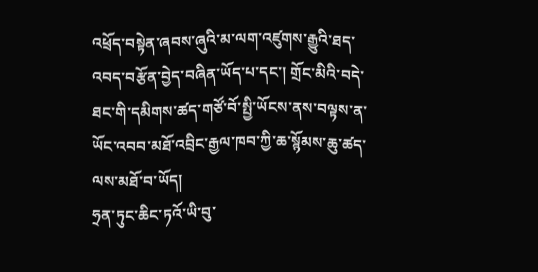འཕྲོད་བསྟེན་ཞབས་ཞུའི་མ་ལག་འཛུགས་རྒྱུའི་ཐད་འབད་བརྩོན་བྱེད་བཞིན་ཡོད་པ་དང་། གྲོང་མིའི་བདེ་ཐང་གི་དམིགས་ཚད་གཙོ་བོ་སྤྱི་ཡོངས་ནས་བལྟས་ན་ཡོང་འབབ་མཐོ་འབྲིང་རྒྱལ་ཁབ་ཀྱི་ཆ་སྙོམས་ཆུ་ཚད་ལས་མཐོ་བ་ཡོད།
ཧྲན་ཏུང་ཆིང་ཏའོ་ཡི་བུ་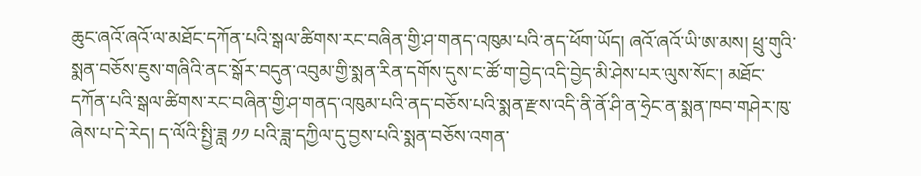ཆུང་ཞའོ་ཞའོ་ལ་མཐོང་དཀོན་པའི་སྒལ་ཚིགས་རང་བཞིན་གྱི་ཤ་གནད་འཁུམ་པའི་ནད་ཕོག་ཡོད། ཞའོ་ཞའོ་ཡི་ཨ་མས། ཕྲུ་གུའི་སྨན་བཅོས་ཇུས་གཞིའི་ནང་སྒོར་བདུན་འབུམ་གྱི་སྨན་རིན་དགོས་དུས་ང་ཚོ་ག་བྱེད་འདི་བྱེད་མི་ཤེས་པར་ལུས་སོང་། མཐོང་དཀོན་པའི་སྒལ་ཚིགས་རང་བཞིན་གྱི་ཤ་གནད་འཁུམ་པའི་ནད་བཅོས་པའི་སྨན་རྫས་འདི་ནི་ནོ་ཤི་ན་ཧྲེང་ན་སྨན་ཁབ་གཤེར་ཁུ་ཞེས་པ་དེ་རེད། ད་ལོའི་སྤྱི་ཟླ ༡༡ པའི་ཟླ་དཀྱིལ་དུ་བྱས་པའི་སྨན་བཅོས་འགན་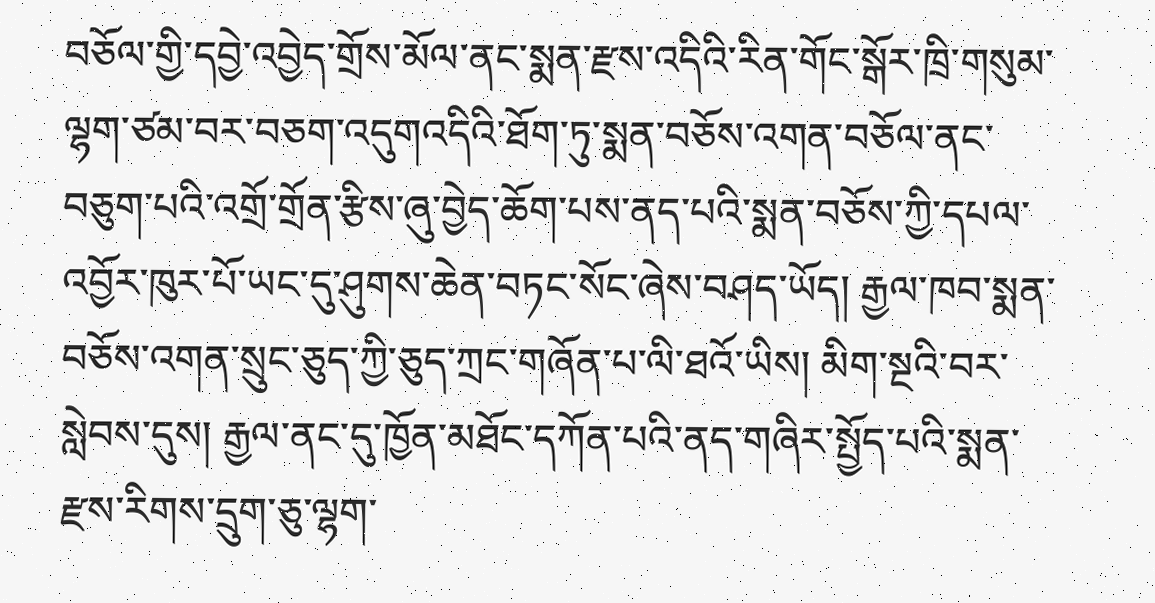བཅོལ་གྱི་དབྱེ་འབྱེད་གྲོས་མོལ་ནང་སྨན་རྫས་འདིའི་རིན་གོང་སྒོར་ཁྲི་གསུམ་ལྷག་ཙམ་བར་བཅག་འདུགའདིའི་ཐོག་ཏུ་སྨན་བཅོས་འགན་བཅོལ་ནང་བཅུག་པའི་འགྲོ་གྲོན་རྩིས་ཞུ་བྱེད་ཆོག་པས་ནད་པའི་སྨན་བཅོས་ཀྱི་དཔལ་འབྱོར་ཁུར་པོ་ཡང་དུ་ཤུགས་ཆེན་བཏང་སོང་ཞེས་བཤད་ཡོད། རྒྱལ་ཁབ་སྨན་བཅོས་འགན་སྲུང་ཅུད་ཀྱི་ཅུད་ཀྲང་གཞོན་པ་ལི་ཐའོ་ཡིས། མིག་སྔའི་བར་སླེབས་དུས། རྒྱལ་ནང་དུ་ཁྱོན་མཐོང་དཀོན་པའི་ནད་གཞིར་སྤྱོད་པའི་སྨན་རྫས་རིགས་དྲུག་ཅུ་ལྷག་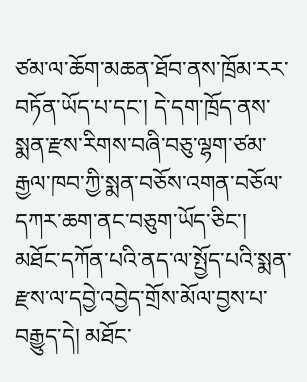ཙམ་ལ་ཆོག་མཆན་ཐོབ་ནས་ཁྲོམ་རར་བཏོན་ཡོད་པ་དང་། དེ་དག་ཁྲོད་ནས་སྨན་རྫས་རིགས་བཞི་བཅུ་ལྷག་ཙམ་རྒྱལ་ཁབ་ཀྱི་སྨན་བཅོས་འགན་བཅོལ་དཀར་ཆག་ནང་བཅུག་ཡོད་ཅིང་། མཐོང་དཀོན་པའི་ནད་ལ་སྤྱོད་པའི་སྨན་རྫས་ལ་དབྱེ་འབྱེད་གྲོས་མོལ་བྱས་པ་བརྒྱུད་དེ། མཐོང་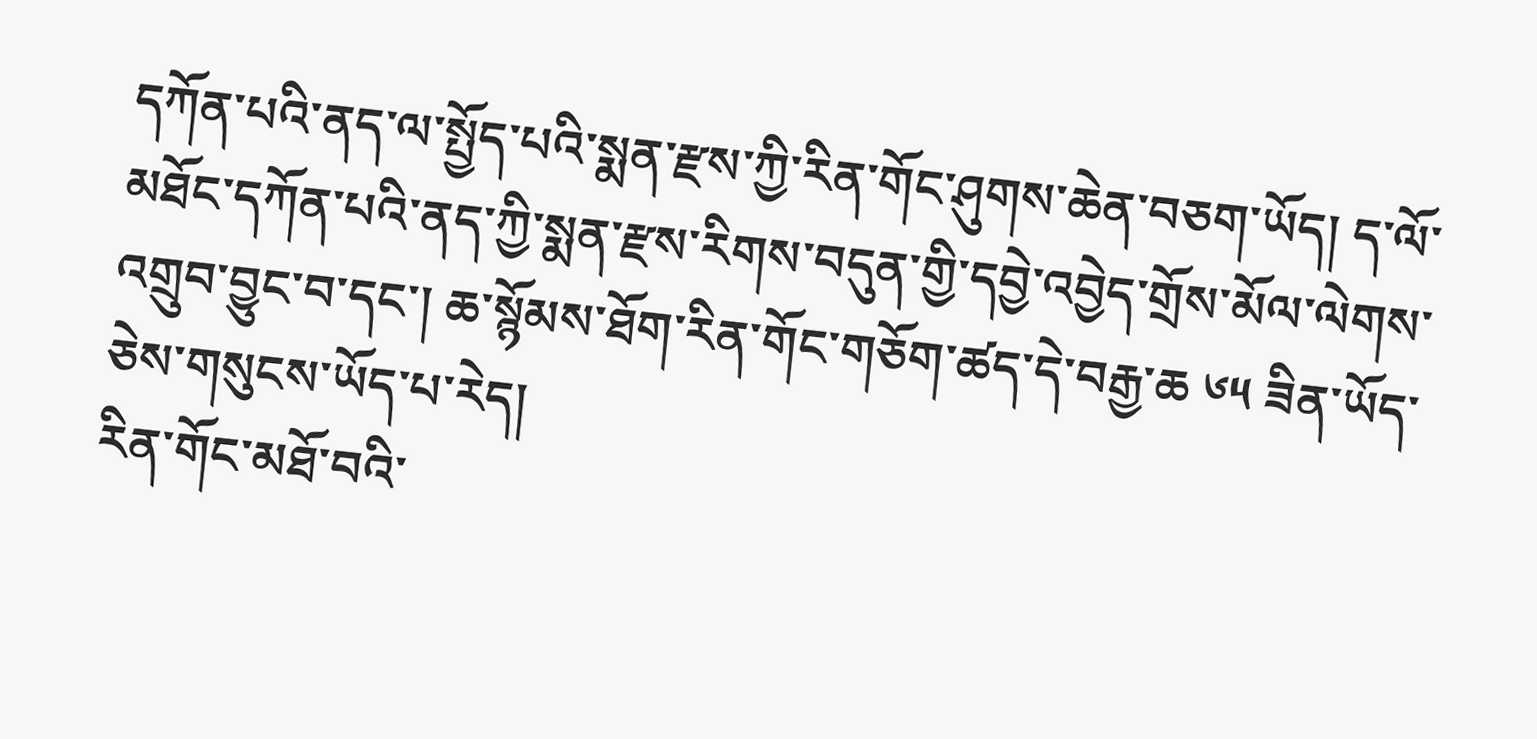དཀོན་པའི་ནད་ལ་སྤྱོད་པའི་སྨན་རྫས་ཀྱི་རིན་གོང་ཤུགས་ཆེན་བཅག་ཡོད། ད་ལོ་མཐོང་དཀོན་པའི་ནད་ཀྱི་སྨན་རྫས་རིགས་བདུན་གྱི་དབྱེ་འབྱེད་གྲོས་མོལ་ལེགས་འགྲུབ་བྱུང་བ་དང་། ཆ་སྙོམས་ཐོག་རིན་གོང་གཅོག་ཚད་དེ་བརྒྱ་ཆ ༦༥ ཟིན་ཡོད་ཅེས་གསུངས་ཡོད་པ་རེད།
རིན་གོང་མཐོ་བའི་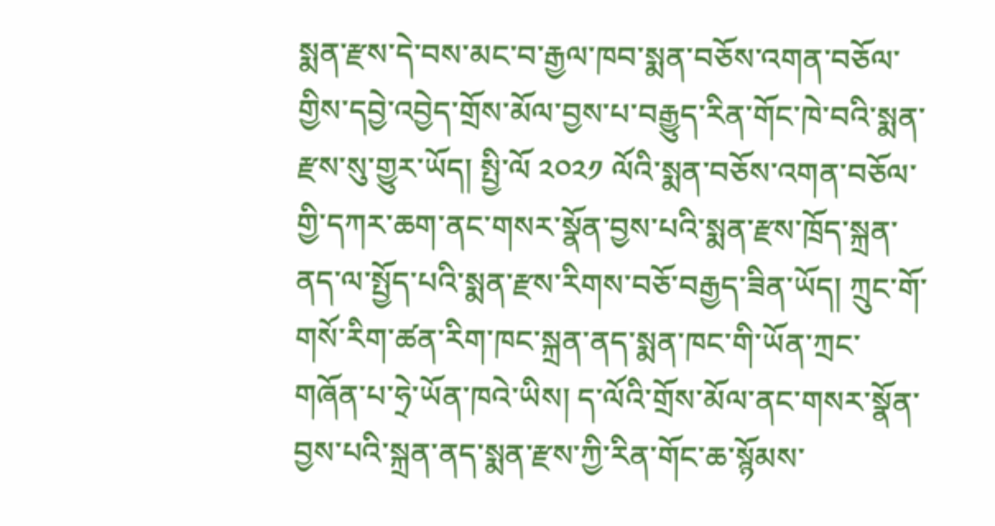སྨན་རྫས་དེ་བས་མང་བ་རྒྱལ་ཁབ་སྨན་བཅོས་འགན་བཅོལ་གྱིས་དབྱེ་འབྱེད་གྲོས་མོལ་བྱས་པ་བརྒྱུད་རིན་གོང་ཁེ་བའི་སྨན་རྫས་སུ་གྱུར་ཡོད། སྤྱི་ལོ ༢༠༢༡ ལོའི་སྨན་བཅོས་འགན་བཅོལ་གྱི་དཀར་ཆག་ནང་གསར་སྣོན་བྱས་པའི་སྨན་རྫས་ཁྲོད་སྐྲན་ནད་ལ་སྤྱོད་པའི་སྨན་རྫས་རིགས་བཅོ་བརྒྱད་ཟིན་ཡོད། ཀྲུང་གོ་གསོ་རིག་ཚན་རིག་ཁང་སྐྲན་ནད་སྨན་ཁང་གི་ཡོན་ཀྲང་གཞོན་པ་ཧྲེ་ཡོན་ཁའེ་ཡིས། ད་ལོའི་གྲོས་མོལ་ནང་གསར་སྣོན་བྱས་པའི་སྐྲན་ནད་སྨན་རྫས་ཀྱི་རིན་གོང་ཆ་སྙོམས་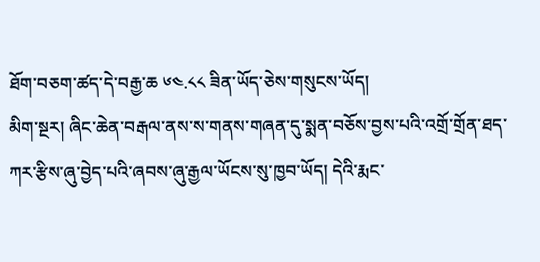ཐོག་བཅག་ཚད་དེ་བརྒྱ་ཆ ༦༤.༨༨ ཟིན་ཡོད་ཅེས་གསུངས་ཡོད།
མིག་སྔར། ཞིང་ཆེན་བརྒལ་ནས་ས་གནས་གཞན་དུ་སྨན་བཅོས་བྱས་པའི་འགྲོ་གྲོན་ཐད་ཀར་རྩིས་ཞུ་བྱེད་པའི་ཞབས་ཞུ་རྒྱལ་ཡོངས་སུ་ཁྱབ་ཡོད། དེའི་རྨང་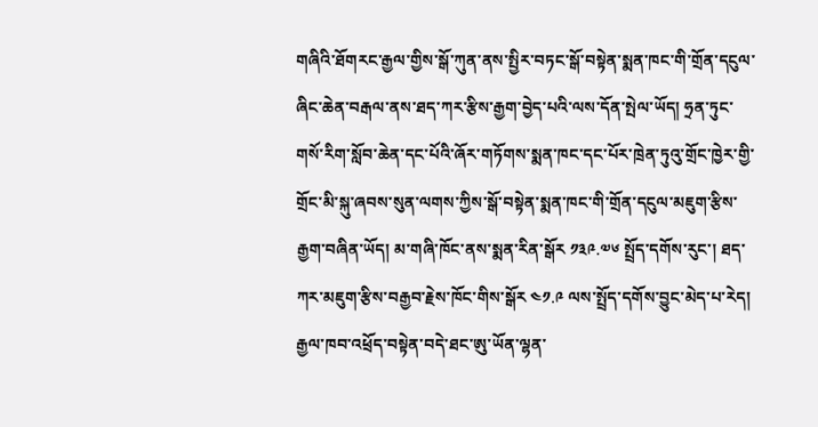གཞིའི་ཐོགརང་རྒྱལ་གྱིས་སྒོ་ཀུན་ནས་སྤྱིར་བཏང་སྒོ་བསྟེན་སྨན་ཁང་གི་གྲོན་དངུལ་ཞིང་ཆེན་བརྒལ་ནས་ཐད་ཀར་རྩིས་རྒྱག་བྱེད་པའི་ལས་དོན་སྤེལ་ཡོད། ཧྲན་ཏུང་གསོ་རིག་སློབ་ཆེན་དང་པོའི་ཞོར་གཏོགས་སྨན་ཁང་དང་པོར་ཁྲེན་ཏུའུ་གྲོང་ཁྱེར་གྱི་གྲོང་མི་སྐུ་ཞབས་སུན་ལགས་ཀྱིས་སྒོ་བསྟེན་སྨན་ཁང་གི་གྲོན་དངུལ་མཇུག་རྩིས་རྒྱག་བཞིན་ཡོད། མ་གཞི་ཁོང་ནས་སྨན་རིན་སྒོར ༡༣༩.༧༦ སྤྲོད་དགོས་རུང་། ཐད་ཀར་མཇུག་རྩིས་བརྒྱབ་རྗེས་ཁོང་གིས་སྒོར ༤༡.༩ ལས་སྤྲོད་དགོས་བྱུང་མེད་པ་རེད།
རྒྱལ་ཁབ་འཕྲོད་བསྟེན་བདེ་ཐང་ཨུ་ཡོན་ལྷན་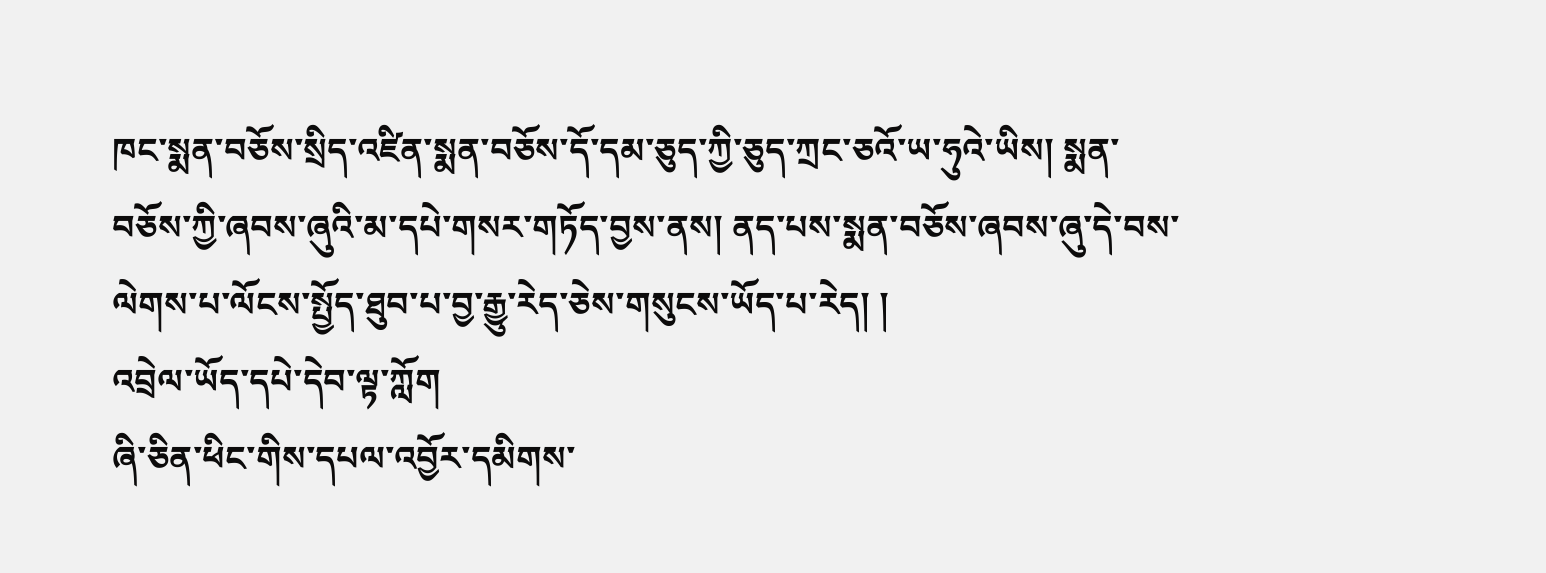ཁང་སྨན་བཅོས་སྲིད་འཛིན་སྨན་བཅོས་དོ་དམ་ཅུད་ཀྱི་ཅུད་ཀྲང་ཅའོ་ཡ་ཧུའེ་ཡིས། སྨན་བཅོས་ཀྱི་ཞབས་ཞུའི་མ་དཔེ་གསར་གཏོད་བྱས་ནས། ནད་པས་སྨན་བཅོས་ཞབས་ཞུ་དེ་བས་ལེགས་པ་ལོངས་སྤྱོད་ཐུབ་པ་བྱ་རྒྱུ་རེད་ཅེས་གསུངས་ཡོད་པ་རེད། །
འབྲེལ་ཡོད་དཔེ་དེབ་ལྟ་ཀློག
ཞི་ཅིན་ཕིང་གིས་དཔལ་འབྱོར་དམིགས་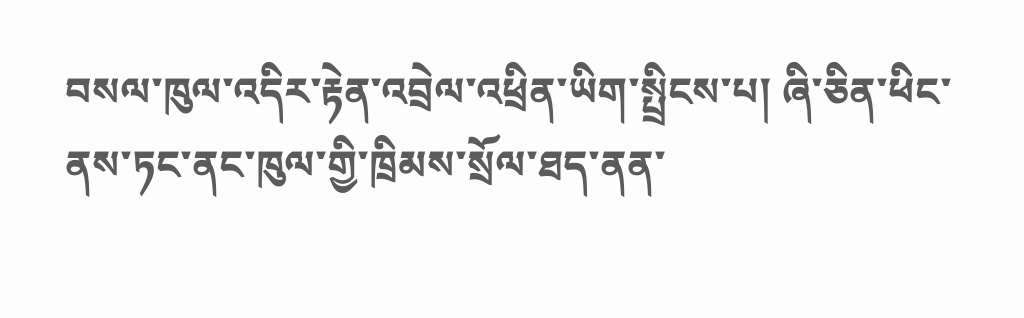བསལ་ཁུལ་འདིར་རྟེན་འབྲེལ་འཕྲིན་ཡིག་སྤྲིངས་པ། ཞི་ཅིན་ཕིང་ནས་ཏང་ནང་ཁུལ་གྱི་ཁྲིམས་སྲོལ་ཐད་ནན་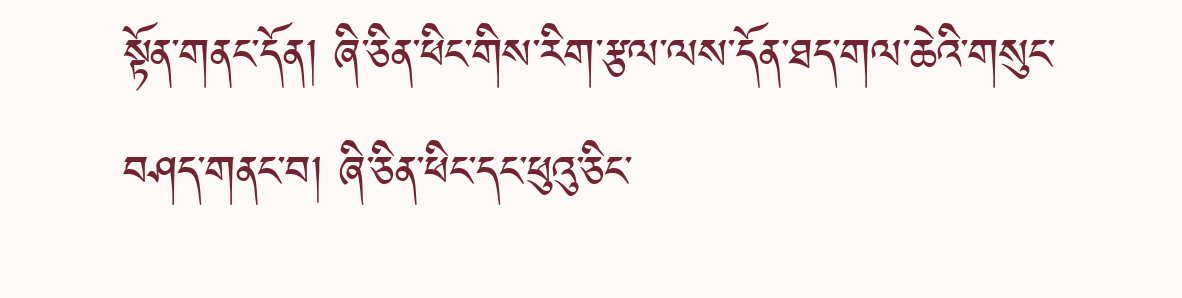སྟོན་གནང་དོན། ཞི་ཅིན་ཕིང་གིས་རིག་རྩལ་ལས་དོན་ཐད་གལ་ཆེའི་གསུང་བཤད་གནང་བ། ཞི་ཅིན་ཕིང་དང་ཕུའུ་ཅིང་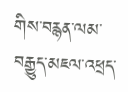གིས་བརྙན་ལམ་བརྒྱུད་མཇལ་འཕྲད་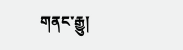གནང་རྒྱུ།